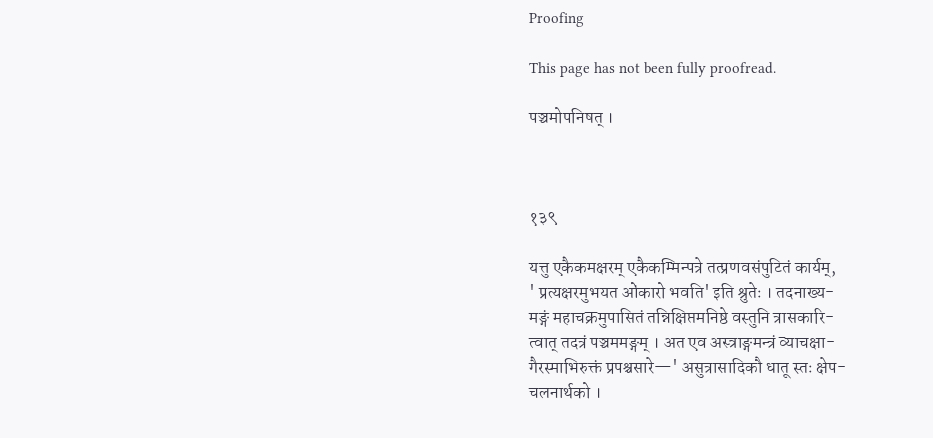Proofing

This page has not been fully proofread.

पञ्चमोपनिषत् ।



१३९

यत्तु एकैकमक्षरम् एकैकम्मिन्पत्रे तत्प्रणवसंपुटितं कार्यम्,
' प्रत्यक्षरमुभयत ओंकारो भवति' इति श्रुतेः । तदनाख्य-
मङ्गं महाचक्रमुपासितं तन्निक्षिप्तमनिष्ठे वस्तुनि त्रासकारि-
त्वात् तदत्रं पञ्चममङ्गम् । अत एव अस्त्राङ्गमन्त्रं व्याचक्षा-
गैरस्माभिरुक्तं प्रपश्चसारे—' असुत्रासादिकौ धातू स्तः क्षेप-
चलनार्थको ।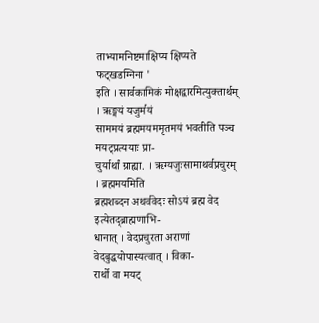ताभ्यामनिष्टमाक्षिप्य क्षिप्यते फट्खडग्निना '
इति । सार्वकामिकं मोक्षद्वारमित्युक्तार्थम् । ऋङ्मयं यजुर्मयं
साममयं ब्रह्ममयममृतमयं भवतीति पञ्च मयट्प्रत्ययाः प्रा-
चुर्यार्थां ग्राह्या. । ऋग्यजुःसामाथर्वप्रचुरम् । ब्रह्ममयमिति
ब्रह्मशब्दन अथर्ववेदः सोऽयं ब्रह्म वेद इत्येतद्ब्राह्मणाभि-
धानात् । वेदप्रचुरता अराणां वेदबुद्धयोपास्यत्वात् । विका-
रार्थो वा मयट्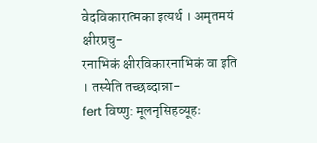वेदविकारात्मका इत्यर्थ । अमृतमयं क्षीरप्रचु-
रनाभिकं क्षीरविकारनाभिकं वा इति । तस्येति तच्छब्दान्ना-
fert विष्णु: मूलनृसिहव्यूहः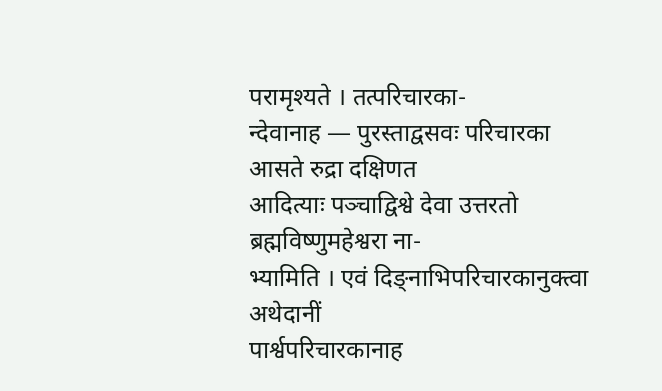परामृश्यते । तत्परिचारका-
न्देवानाह — पुरस्ताद्वसवः परिचारका आसते रुद्रा दक्षिणत
आदित्याः पञ्चाद्विश्वे देवा उत्तरतो ब्रह्मविष्णुमहेश्वरा ना-
भ्यामिति । एवं दिङ्नाभिपरिचारकानुक्त्वा अथेदानीं
पार्श्वपरिचारकानाह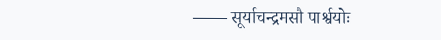—— सूर्याचन्द्रमसौ पार्श्वयोः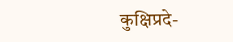कुक्षिप्रदे-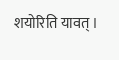शयोरिति यावत् ।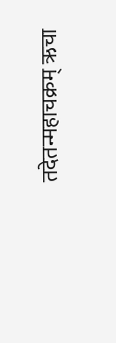तदेतन्महाचक्रम् ऋचा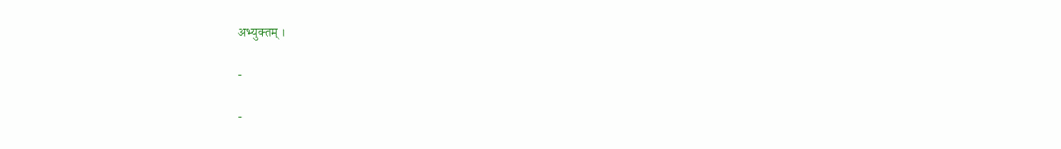अभ्युक्तम् ।

-

-